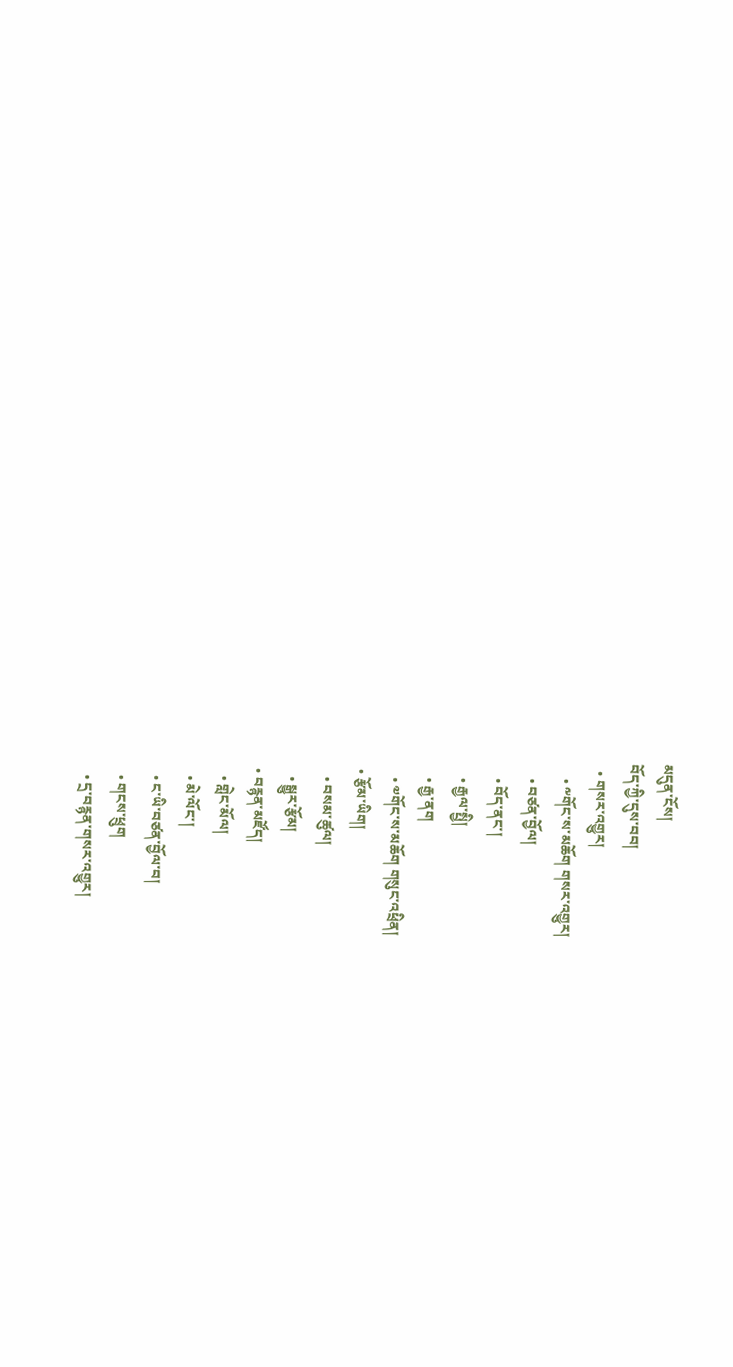མདུན་ངོས།
བོད་ཀྱི་དུས་བབ།
  • གསར་འགྱུར།
    • ༸གོང་ས་མཆོག གསར་འགྱུར།
    • བཙན་བྱོལ།
    • བོད་ནང་།
    • རྒྱལ་སྤྱི།
    • རྒྱ་ནག
    • ༧གོང་ས་མཆོག གསུང་འཕྲིན།
  • རྩོམ་ཡིག།
    • བསམ་ཚུལ།
    • སྒྱུར་རྩོམ།
  • བརྙན་མཛོད།
    • གླེང་མོལ།
    • མེ་ལོང་།
    • ང་ཡི་བཙན་བྱོལ་བ།
    • གངས་ཕྲུག
    • དྲ་བརྙན་གསར་འགྱུར།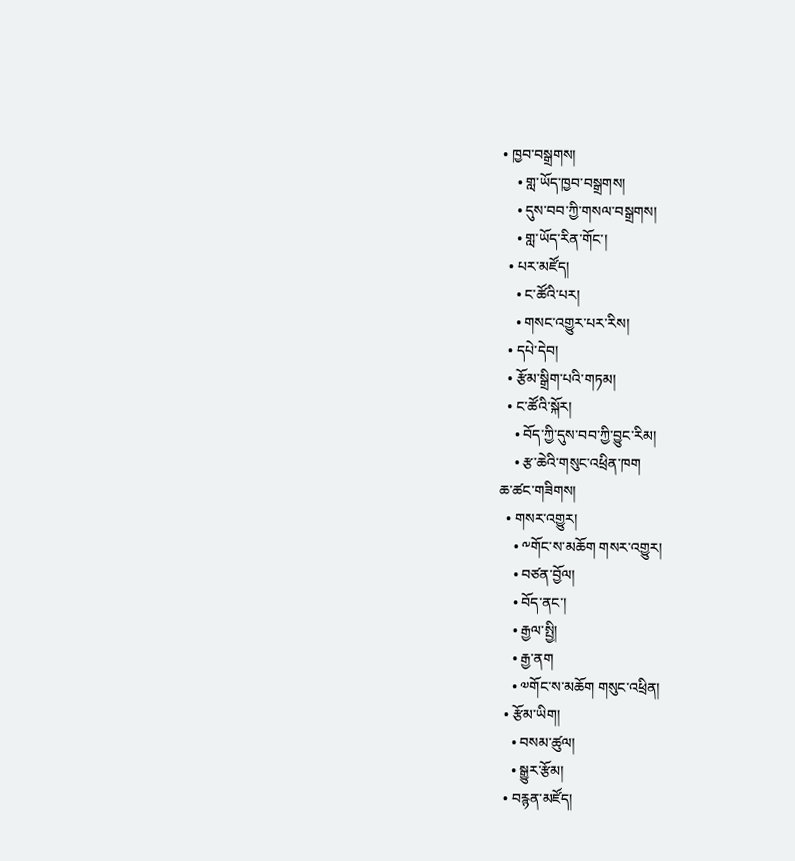• ཁྱབ་བསྒྲགས།
    • གླ་ཡོད་ཁྱབ་བསྒྲགས།
    • དུས་བབ་ཀྱི་གསལ་བསྒྲགས།
    • གླ་ཡོད་རིན་གོང་།
  • པར་མཛོད།
    • ང་ཚོའི་པར།
    • གསང་འགྱུར་པར་རིས།
  • དཔེ་དེབ།
  • རྩོམ་སྒྲིག་པའི་གཏམ།
  • ང་ཚོའི་སྐོར།
    • བོད་ཀྱི་དུས་བབ་ཀྱི་བྱུང་རིམ།
    • རྩ་ཆེའི་གསུང་འཕྲིན་ཁག
ཆ་ཚང་གཟིགས།
  • གསར་འགྱུར།
    • ༸གོང་ས་མཆོག གསར་འགྱུར།
    • བཙན་བྱོལ།
    • བོད་ནང་།
    • རྒྱལ་སྤྱི།
    • རྒྱ་ནག
    • ༧གོང་ས་མཆོག གསུང་འཕྲིན།
  • རྩོམ་ཡིག།
    • བསམ་ཚུལ།
    • སྒྱུར་རྩོམ།
  • བརྙན་མཛོད།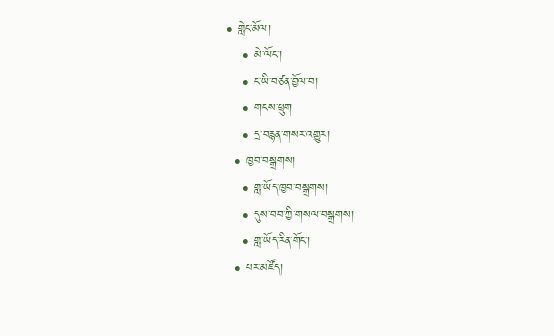• གླེང་མོལ།
    • མེ་ལོང་།
    • ང་ཡི་བཙན་བྱོལ་བ།
    • གངས་ཕྲུག
    • དྲ་བརྙན་གསར་འགྱུར།
  • ཁྱབ་བསྒྲགས།
    • གླ་ཡོད་ཁྱབ་བསྒྲགས།
    • དུས་བབ་ཀྱི་གསལ་བསྒྲགས།
    • གླ་ཡོད་རིན་གོང་།
  • པར་མཛོད།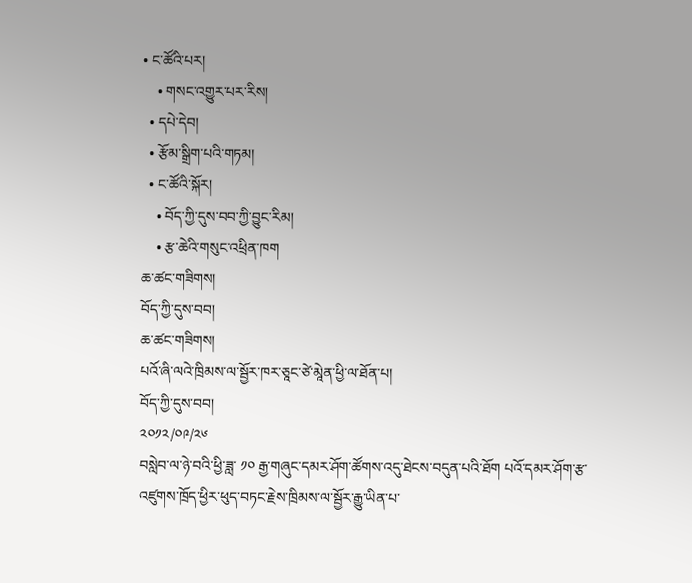• ང་ཚོའི་པར།
    • གསང་འགྱུར་པར་རིས།
  • དཔེ་དེབ།
  • རྩོམ་སྒྲིག་པའི་གཏམ།
  • ང་ཚོའི་སྐོར།
    • བོད་ཀྱི་དུས་བབ་ཀྱི་བྱུང་རིམ།
    • རྩ་ཆེའི་གསུང་འཕྲིན་ཁག
ཆ་ཚང་གཟིགས།
བོད་ཀྱི་དུས་བབ།
ཆ་ཚང་གཟིགས།
པའོ་ཞི་ལའེ་ཁྲིམས་ལ་སྦྱོར་ཁར་ཅཱང་ཙེ་མཱེན་ཕྱི་ལ་ཐོན་པ།
བོད་ཀྱི་དུས་བབ།
༢༠༡༢/༠༩/༢༦
བསླེབ་ལ་ཉེ་བའི་ཕྱི་ཟླ་ ༡༠ རྒྱ་གཞུང་དམར་ཤོག་ཚོགས་འདུ་ཐེངས་བདུན་པའི་ཐོག པའོ་དམར་ཤོག་རྩ་འཛུགས་ཁྲོད་ཕྱིར་ཕུད་བཏང་རྗེས་ཁྲིམས་ལ་སྦྱོར་རྒྱུ་ཡིན་པ་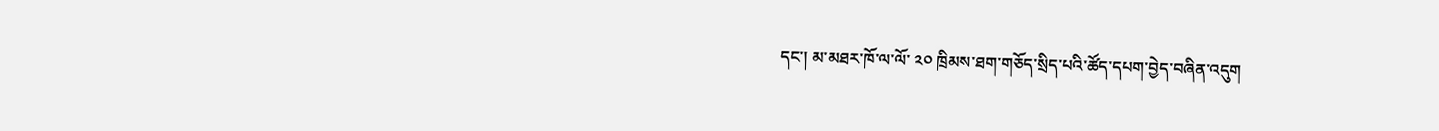དང་། མ་མཐར་ཁོ་ལ་ལོ་ ༢༠ ཁྲིམས་ཐག་གཅོད་སྲིད་པའི་ཚོད་དཔག་བྱེད་བཞིན་འདུག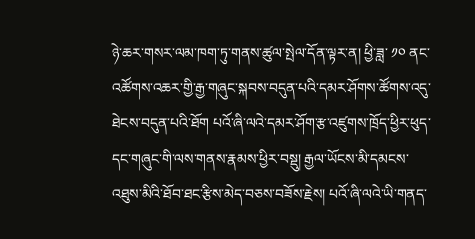ཉེ་ཆར་གསར་ལམ་ཁག་ཏུ་གནས་ཚུལ་སྤེལ་དོན་ལྟར་ན། ཕྱི་ཟླ་ ༡༠ ནང་འཚོགས་འཆར་གྱི་རྒྱ་གཞུང་སྐབས་བདུན་པའི་དམར་ཤོགས་ཚོགས་འདུ་ཐེངས་བདུན་པའི་ཐོག པའོ་ཞི་ལའེ་དམར་ཤོག་རྩ་འཛུགས་ཁྲོད་ཕྱིར་ཕུད་དང་གཞུང་གི་ལས་གནས་རྣམས་ཕྱིར་བསྡུ། རྒྱལ་ཡོངས་མི་དམངས་འཐུས་མིའི་ཐོབ་ཐང་རྩིས་མེད་བཅས་བཟོས་རྗེས། པའོ་ཞི་ལའེ་ཡི་གནད་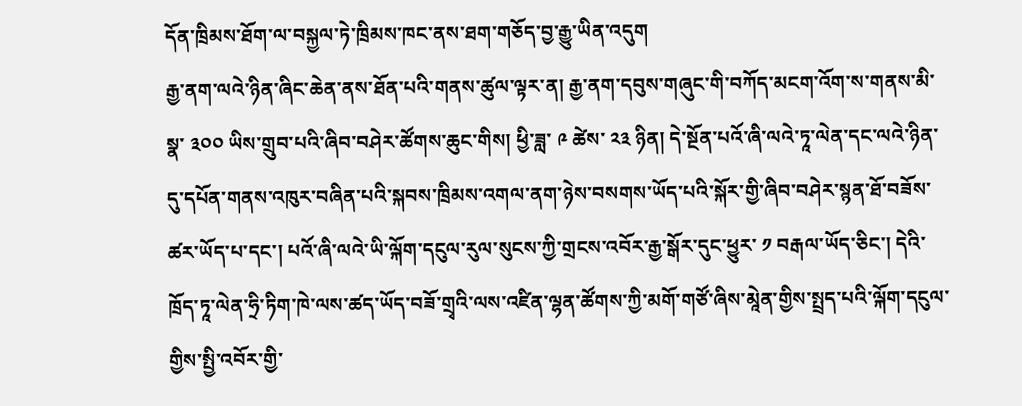དོན་ཁྲིམས་ཐོག་ལ་བསྐྱལ་ཏེ་ཁྲིམས་ཁང་ནས་ཐག་གཅོད་བྱ་རྒྱུ་ཡིན་འདུག
རྒྱ་ནག་ལའེ་ཉིན་ཞིང་ཆེན་ནས་ཐོན་པའི་གནས་ཚུལ་ལྟར་ན། རྒྱ་ནག་དབུས་གཞུང་གི་བཀོད་མངག་འོག་ས་གནས་མི་སྣ་ ༣༠༠ ཡིས་གྲུབ་པའི་ཞིབ་བཤེར་ཚོགས་ཆུང་གིས། ཕྱི་ཟླ་ ༩ ཚེས་ ༢༣ ཉིན། དེ་སྔོན་པའོ་ཞི་ལའེ་ཏཱ་ལེན་དང་ལའེ་ཉིན་དུ་དཔོན་གནས་འཁུར་བཞིན་པའི་སྐབས་ཁྲིམས་འགལ་ནག་ཉེས་བསགས་ཡོད་པའི་སྐོར་གྱི་ཞིབ་བཤེར་སྙན་ཐོ་བཟོས་ཚར་ཡོད་པ་དང་། པའོ་ཞི་ལའེ་ཡི་ལྐོག་དངུལ་རུལ་སུངས་ཀྱི་གྲངས་འབོར་རྒྱ་སྒོར་དུང་ཕྱུར་ ༡ བརྒལ་ཡོད་ཅིང་། དེའི་ཁྲོད་ཏཱ་ལེན་ཧྲི་ཏིག་ཁེ་ལས་ཚད་ཡོད་བཟོ་གྲྭའི་ལས་འཛིན་ལྷན་ཚོགས་ཀྱི་མགོ་གཙོ་ཞིས་མཱེན་གྱིས་སྤྲད་པའི་ལྐོག་དངུལ་གྱིས་སྤྱི་འབོར་གྱི་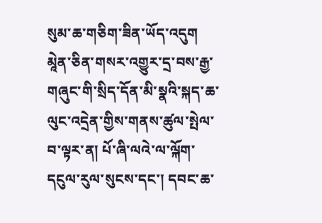སུམ་ཆ་གཅིག་ཟིན་ཡོད་འདུག
མཱེན་ཅིན་གསར་འགྱུར་དྲ་བས་རྒྱ་གཞུང་གི་སྲིད་དོན་མི་སྣའི་སྐད་ཆ་ལུང་འདྲེན་གྱིས་གནས་ཚུལ་སྤེལ་བ་ལྟར་ན། པོ་ཞི་ལའེ་ལ་ལྐོག་དངུལ་རུལ་སུངས་དང་། དབང་ཆ་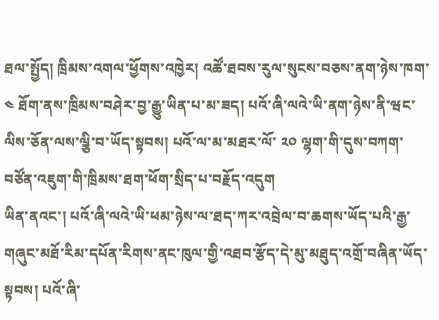ཐལ་སྤྱོད། ཁྲིམས་འགལ་ཕྱོགས་འཁྱེར། འཚོ་ཐབས་རུལ་སུངས་བཅས་ནག་ཉེས་ཁག་ ༤ ཐོག་ནས་ཁྲིམས་བཤེར་བྱ་རྒྱུ་ཡིན་པ་མ་ཟད། པའོ་ཞི་ལའེ་ཡི་ནག་ཉེས་ནི་ཝང་ལིས་ཅོན་ལས་ལྕི་བ་ཡོད་སྟབས། པའོ་ལ་མ་མཐར་ལོ་ ༢༠ ལྷག་གི་དུས་བཀག་བཙོན་འཇུག་གི་ཁྲིམས་ཐག་ཕོག་སྲིད་པ་བརྗོད་འདུག
ཡིན་ནའང་། པའོ་ཞི་ལའེ་ཡི་ཕམ་ཉེས་ལ་ཐད་ཀར་འབྲེལ་བ་ཆགས་ཡོད་པའི་རྒྱ་གཞུང་མཐོ་རིམ་དཔོན་རིགས་ནང་ཁུལ་གྱི་འཐབ་རྩོད་དེ་མུ་མཐུད་འགྲོ་བཞིན་ཡོད་སྟབས། པའོ་ཞི་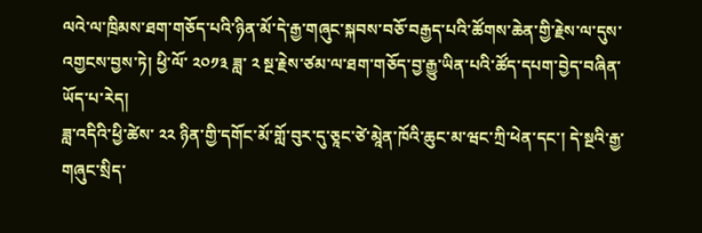ལའེ་ལ་ཁྲིམས་ཐག་གཅོད་པའི་ཉིན་མོ་དེ་རྒྱ་གཞུང་སྐབས་བཅོ་བརྒྱད་པའི་ཚོགས་ཆེན་གྱི་རྗེས་ལ་དུས་འགྱངས་བྱས་ཏེ། ཕྱི་ལོ་ ༢༠༡༣ ཟླ་ ༢ སྔ་རྗེས་ཙམ་ལ་ཐག་གཅོད་བྱ་རྒྱུ་ཡིན་པའི་ཚོད་དཔག་བྱེད་བཞིན་ཡོད་པ་རེད།
ཟླ་འདིའི་ཕྱི་ཚེས་ ༢༢ ཉིན་གྱི་དགོང་མོ་གློ་བུར་དུ་ཅཱང་ཙེ་མཱེན་ཁོའི་ཆུང་མ་ཝང་ཀྲི་ཕེན་དང་། དེ་སྔའི་རྒྱ་གཞུང་སྲིད་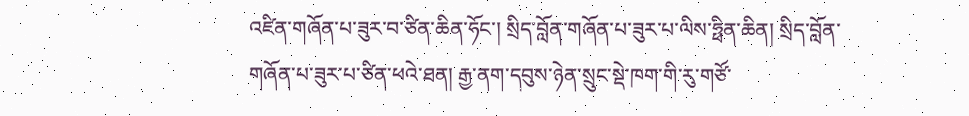འཛིན་གཞོན་པ་ཟུར་བ་ཙིན་ཆིན་ཧོང་། སྲིད་བློན་གཞོན་པ་ཟུར་པ་ལིས་ཧྥིན་ཆིན། སྲིད་བློན་གཞོན་པ་ཟུར་པ་ཙིན་ཕའེ་ཐན། རྒྱ་ནག་དབུས་ཉེན་སྲུང་སྡེ་ཁག་གི་རུ་གཙོ་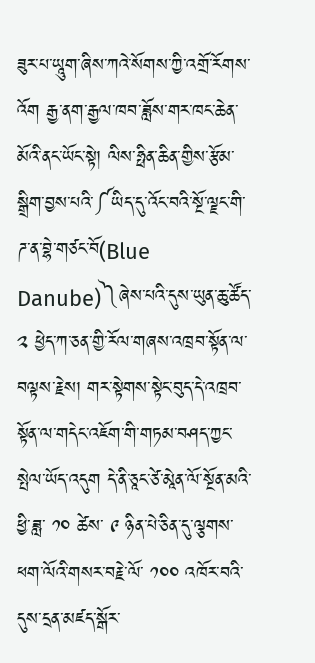ཟུར་པ་ཡཱུག་ཞིས་ཀའེ་སོགས་ཀྱི་འགྲོ་རོགས་འོག རྒྱ་ནག་རྒྱལ་ཁབ་ཟློས་གར་ཁང་ཆེན་མོའི་ནང་ཡོང་སྟེ། ལིས་ཧྥིན་ཆིན་གྱིས་རྩོམ་སྒྲིག་བྱས་པའི་༼ཡིད་དུ་འོང་བའི་སྔོ་ལྗང་གི་ཌ་ན་བྷེ་གཙང་བོ(Blue Danube)༽ཞེས་པའི་དུས་ཡུན་ཆུ་ཚོད་ ༢ ཕྱེད་ཀ་ཅན་གྱི་རོལ་གཞས་འཁྲབ་སྟོན་ལ་བལྟས་རྗེས། གར་སྟེགས་སྟེང་བུད་དེ་འཁྲབ་སྟོན་ལ་གདེང་འཇོག་གི་གཏམ་བཤད་ཀྱང་སྤེལ་ཡོད་འདུག དེ་ནི་ཅཱང་ཙེ་མཱེན་ལོ་སྔོན་མའི་ཕྱི་ཟླ་ ༡༠ ཚེས་ ༩ ཉིན་པེ་ཅིན་དུ་ལྕགས་ཕག་ལོའི་གསར་བརྗེ་ལོ་ ༡༠༠ འཁོར་བའི་དུས་དྲན་མཛད་སྒོར་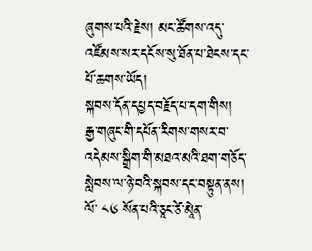ཞུགས་པའི་རྗེས། མང་ཚོགས་འདུ་འཛོམས་སར་དངོས་སུ་ཐོན་པ་ཐེངས་དང་པོ་ཆགས་ཡོད།
སྐབས་དོན་དཔྱད་བརྗོད་པ་དག་གིས། རྒྱ་གཞུང་གི་དཔོན་རིགས་གསར་བ་འདེམས་སྒྲིག་གི་མཐའ་མའི་ཐག་གཅོད་སླེབས་ལ་ཉེ་བའི་སྐབས་དང་བསྟུན་ནས། ལོ་ ༨༦ སོན་པའི་ཅཱང་ཙེ་མཱེན་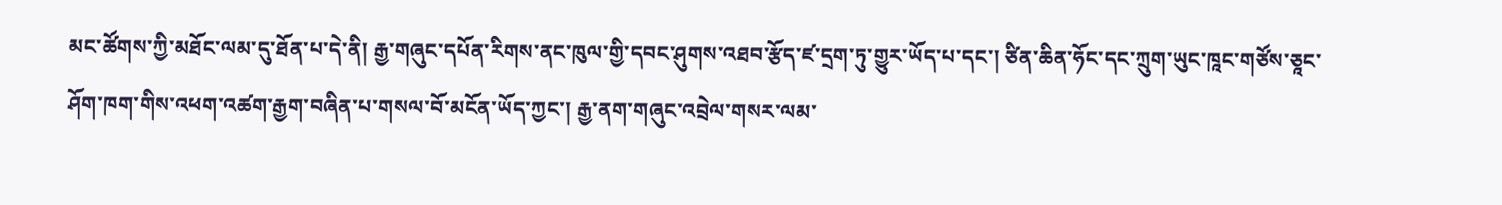མང་ཚོགས་ཀྱི་མཐོང་ལམ་དུ་ཐོན་པ་དེ་ནི། རྒྱ་གཞུང་དཔོན་རིགས་ནང་ཁུལ་གྱི་དབང་ཤུགས་འཐབ་རྩོད་ཛ་དྲག་ཏུ་གྱུར་ཡོད་པ་དང་། ཙིན་ཆིན་ཧོང་དང་ཀྲུག་ཡུང་ཁཱང་གཙོས་ཅཱང་ཤོག་ཁག་གིས་འཕག་འཚག་རྒྱག་བཞིན་པ་གསལ་བོ་མངོན་ཡོད་ཀྱང་། རྒྱ་ནག་གཞུང་འབྲེལ་གསར་ལམ་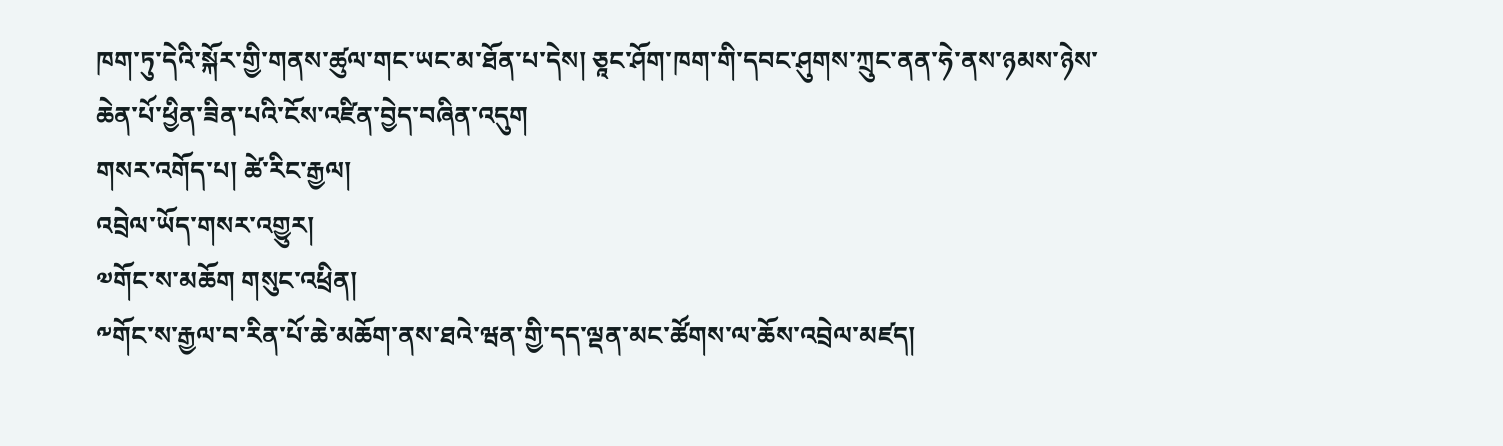ཁག་ཏུ་དེའི་སྐོར་གྱི་གནས་ཚུལ་གང་ཡང་མ་ཐོན་པ་དེས། ཅཱང་ཤོག་ཁག་གི་དབང་ཤུགས་ཀྲུང་ནན་ཧེ་ནས་ཉམས་ཉེས་ཆེན་པོ་ཕྱིན་ཟིན་པའི་ངོས་འཛིན་བྱེད་བཞིན་འདུག
གསར་འགོད་པ། ཚེ་རིང་རྒྱལ།
འབྲེལ་ཡོད་གསར་འགྱུར།
༧གོང་ས་མཆོག གསུང་འཕྲིན།
༸གོང་ས་རྒྱལ་བ་རིན་པོ་ཆེ་མཆོག་ནས་ཐའེ་ཝན་གྱི་དད་ལྡན་མང་ཚོགས་ལ་ཆོས་འབྲེལ་མཛད།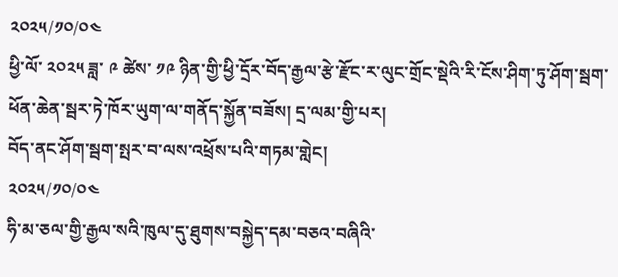༢༠༢༥/༡༠/༠༤
ཕྱི་ལོ་ ༢༠༢༥ ཟླ་ ༩ ཚེས་ ༡༩ ཉིན་གྱི་ཕྱི་དྲོར་བོད་རྒྱལ་རྩེ་རྫོང་ར་ལུང་གྲོང་སྡེའི་རི་ངོས་ཤིག་ཏུ་ཤོག་སྦག་ཕོན་ཆེན་སྦར་ཏེ་ཁོར་ཡུག་ལ་གནོད་སྐྱོན་བཟོས། དྲ་ལམ་གྱི་པར།
བོད་ནང་ཤོག་སྦག་སྤར་བ་ལས་འཕྲོས་པའི་གཏམ་གླེང།
༢༠༢༥/༡༠/༠༤
ཧི་མ་ཅལ་གྱི་རྒྱལ་སའི་ཁུལ་དུ་ཐུགས་བསྐྱེད་དམ་བཅའ་བཞིའི་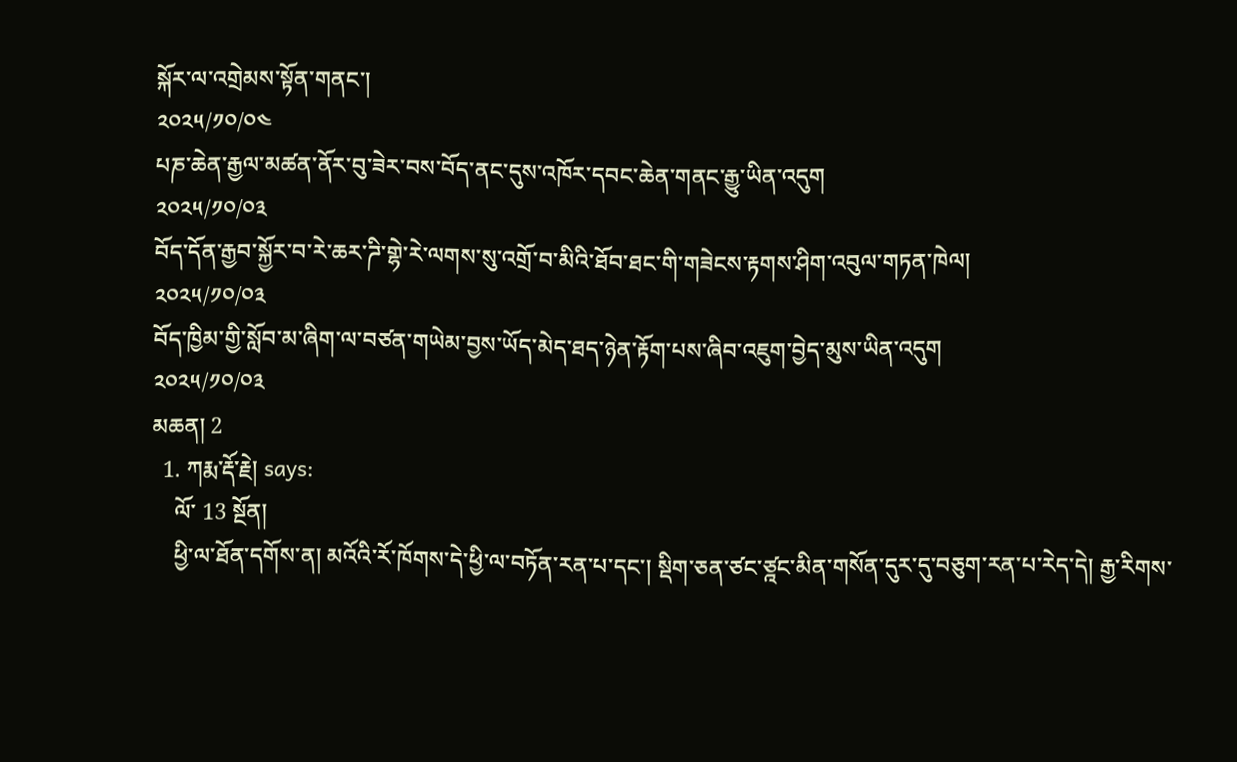སྐོར་ལ་འགྲེམས་སྟོན་གནང་།
༢༠༢༥/༡༠/༠༤
པཎ་ཆེན་རྒྱལ་མཚན་ནོར་བུ་ཟེར་བས་བོད་ནང་དུས་འཁོར་དབང་ཆེན་གནང་རྒྱུ་ཡིན་འདུག
༢༠༢༥/༡༠/༠༣
བོད་དོན་རྒྱབ་སྐྱོར་བ་རེ་ཆར་ཌི་གྷེ་རེ་ལགས་སུ་འགྲོ་བ་མིའི་ཐོབ་ཐང་གི་གཟེངས་རྟགས་ཤིག་འབུལ་གཏན་ཁེལ།
༢༠༢༥/༡༠/༠༣
བོད་ཁྱིམ་གྱི་སློབ་མ་ཞིག་ལ་བཙན་གཡེམ་བྱས་ཡོད་མེད་ཐད་ཉེན་རྟོག་པས་ཞིབ་འཇུག་བྱེད་མུས་ཡིན་འདུག
༢༠༢༥/༡༠/༠༣
མཆན། 2
  1. ཀརྨ་རྡོ་རྗེ། says:
    ལོ་ 13 སྔོན།
    ཕྱི་ལ་ཐོན་དགོས་ན། མའོའི་རོ་ཁོགས་དེ་ཕྱི་ལ་བཏོན་རན་པ་དང་། སྡིག་ཅན་ཙང་ཙྰང་མིན་གསོན་དུར་དུ་བཅུག་རན་པ་རེད་དེ། རྒྱ་རིགས་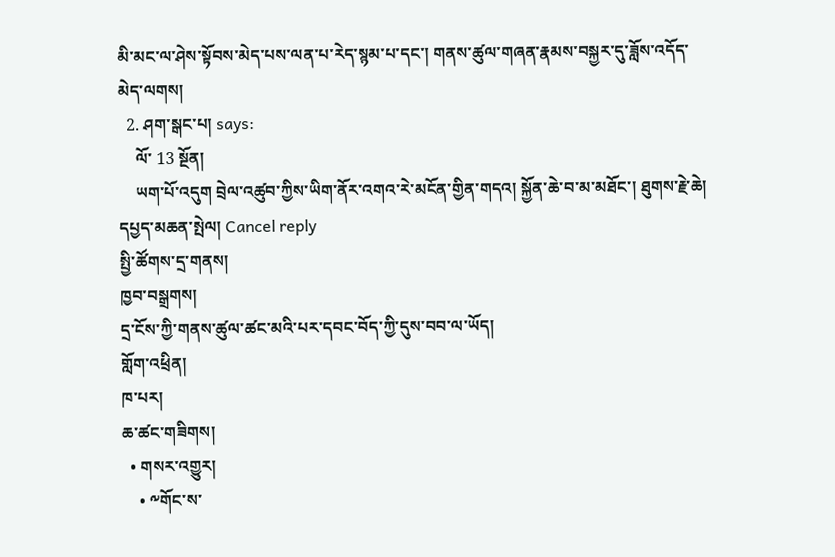མི་མང་ལ་ཤེས་སྟོབས་མེད་པས་ལན་པ་རེད་སྙམ་པ་དང་། གནས་ཚུལ་གཞན་རྣམས་བསྐྱར་དུ་ཟློས་འདོད་མེད་ལགས།
  2. ཤག་སྒང་པ། says:
    ལོ་ 13 སྔོན།
    ཡག་པོ་འདུག བྲེལ་འཚུབ་ཀྱིས་ཡིག་ནོར་འགའ་རེ་མངོན་གྱིན་གདའ། སྐྱོན་ཆེ་བ་མ་མཐོང་། ཐུགས་རྗེ་ཆེ།
དཔྱད་མཆན་སྤེལ། Cancel reply
སྤྱི་ཚོགས་དྲ་གནས།
ཁྱབ་བསྒྲགས།
དྲ་ངོས་ཀྱི་གནས་ཚུལ་ཚང་མའི་པར་དབང་བོད་ཀྱི་དུས་བབ་ལ་ཡོད།
གློག་འཕྲིན།
ཁ་པར།
ཆ་ཚང་གཟིགས།
  • གསར་འགྱུར།
    • ༸གོང་ས་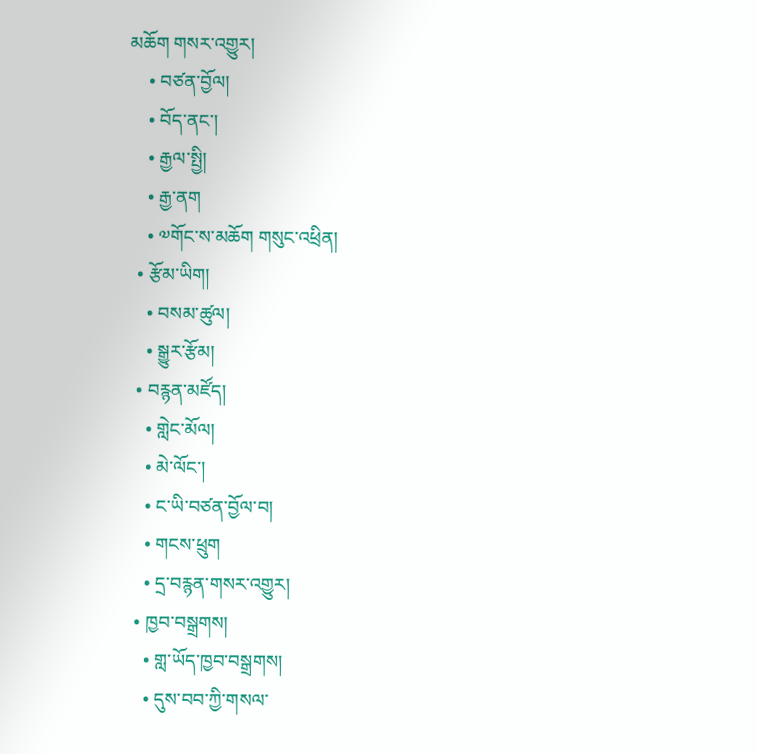མཆོག གསར་འགྱུར།
    • བཙན་བྱོལ།
    • བོད་ནང་།
    • རྒྱལ་སྤྱི།
    • རྒྱ་ནག
    • ༧གོང་ས་མཆོག གསུང་འཕྲིན།
  • རྩོམ་ཡིག།
    • བསམ་ཚུལ།
    • སྒྱུར་རྩོམ།
  • བརྙན་མཛོད།
    • གླེང་མོལ།
    • མེ་ལོང་།
    • ང་ཡི་བཙན་བྱོལ་བ།
    • གངས་ཕྲུག
    • དྲ་བརྙན་གསར་འགྱུར།
  • ཁྱབ་བསྒྲགས།
    • གླ་ཡོད་ཁྱབ་བསྒྲགས།
    • དུས་བབ་ཀྱི་གསལ་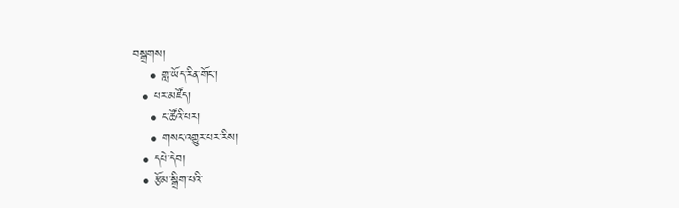བསྒྲགས།
    • གླ་ཡོད་རིན་གོང་།
  • པར་མཛོད།
    • ང་ཚོའི་པར།
    • གསང་འགྱུར་པར་རིས།
  • དཔེ་དེབ།
  • རྩོམ་སྒྲིག་པའི་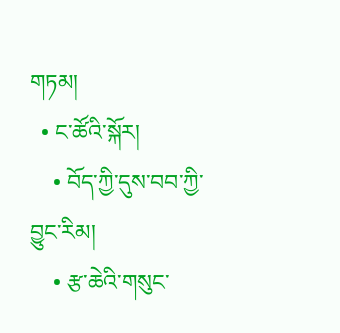གཏམ།
  • ང་ཚོའི་སྐོར།
    • བོད་ཀྱི་དུས་བབ་ཀྱི་བྱུང་རིམ།
    • རྩ་ཆེའི་གསུང་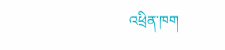འཕྲིན་ཁག